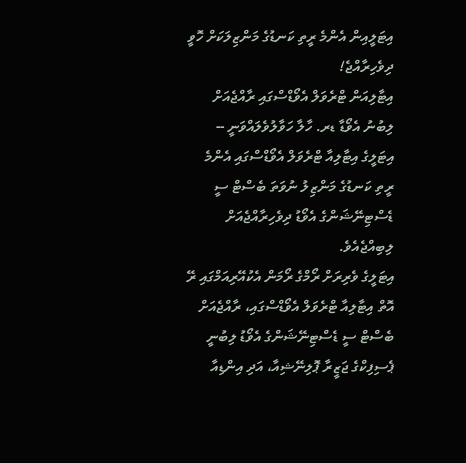އިޓަލީއިން އެންމެ ރީތި ކަނޑުގެ މަންޒިލަކަށް ހޮވީ ދިވެހިރާއްޖެ!
އިޓާލިއަން ޓްރެވަލް އެވޯޑްސްގައި ރާއްޖެއަށް ލިބުނު އެވޯޑާ ޑރ. ހާލާ ހަވާލުވެލައްވަނީ --
އިޓަލީގެ އިޓާލިއާ ޓްރެވަލް އެވޯޑްސްގައި އެންމެ ރީތި ކަނޑުގެ މަންޒިލު ނުވަތަ ބެސްޓް ސީ ޑެސްޓިނޭޝަންގެ އެވޯޑު ދިވެހިރާއްޖެއަށް ލިބިއްޖެއެވެ.
އިޓަލީގެ ވެރިރަށް ރޯމްގެ ރޯމަން އެކުއޭރިއަމްގައި ރޭ އޮތް އިޓާލިއާ ޓްރެވަލް އެވޯޑްސްގައި، ރާއްޖެއަށް ބެސްޓް ސީ ޑެސްޓިނޭޝަންގެ އެވޯޑު ލިބުނީ ޕެސިފިކްގެ ޖަޒީރާ ޕޮލިނޭޝިއާ، އަދި އިންޑިއާ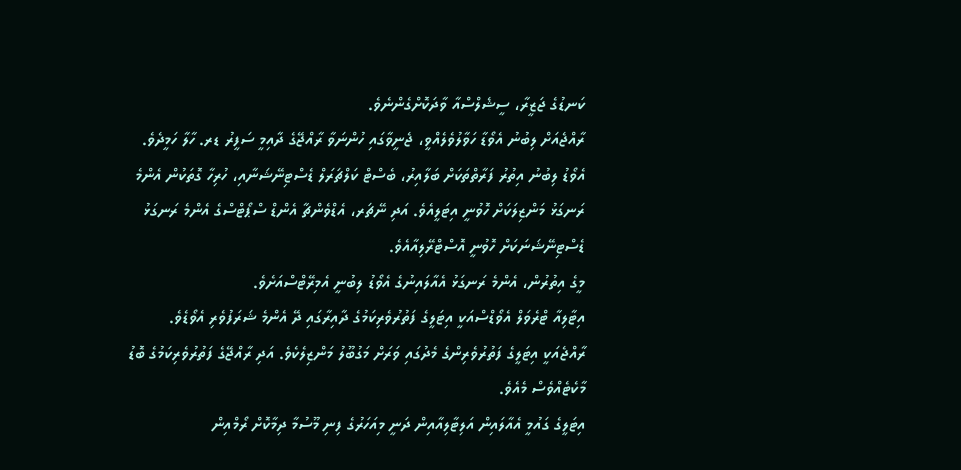ކަނޑުގެ ޖަޒީރާ، ސީޝެލްސްއާ ވާދަކޮށްގެންނެވެ.
ރާއްޖެއަށް ލިބުނު އެވޯޑާ ހަވާލުވެލެއްވީ، ޖެނީވާގައި ހުންނަވާ ރާއްޖޭގެ ދާއިމީ ސަފީރު ޑރ. ހާލާ ހަމީދެވެ.
އެވޯޑު ލިބުނު އިތުރު ފަރާތްތަކަށް ބަލާއިރު، ބެސްޓް ކަލްޗަރަލް ޑެސްޓިނޭޝަނާއި، ހުރިހާ ގޮތަކުން އެންމެ ރަނގަޅު މަންޒިލަކަށް ހޮވުނީ އިޓަލީއެވެ. އަދި ނޭޗަރ، އެޑްވެންޗާ އެންޑް ސްޕޯޓްސްގެ އެންމެ ރަނގަޅު ޑެސްޓިނޭޝަނަކަށް ހޮވުނީ އޮސްޓްރޭލިއާއެވެ.
މީގެ އިތުރުން، އެންމެ ރަނގަޅު އެއާލައިނުގެ އެވޯޑު ލިބުނީ އެމިރޭޓްސްއަށެވެ.
އިޓާލިއާ ޓްރެވަލް އެވޯޑްސްއަކީ އިޓަލީގެ ފަތުރުވެރިކަމުގެ ދާއިރާގައި ދޭ އެންމެ ޝަރަފުވެރި އެވޯޑެވެ.
ރާއްޖެއަކީ އިޓަލީގެ ފަތުރުވެރިންގެ މެދުގައި ވަރަށް މަގުބޫލު މަންޒިލެކެވެ. އަދި ރާއްޖޭގެ ފަތުރުވެރިކަމުގެ ބޮޑު މާކެޓެއްވެސް މެއެވެ.
އިޓަލީގެ ގައުމީ އެއާލައިން އަލިޓާލިއާއިން ދަނީ މިއަހަރުގެ ފިނި މޫސުމާ ދިމާކޮށް ރޯމްއިން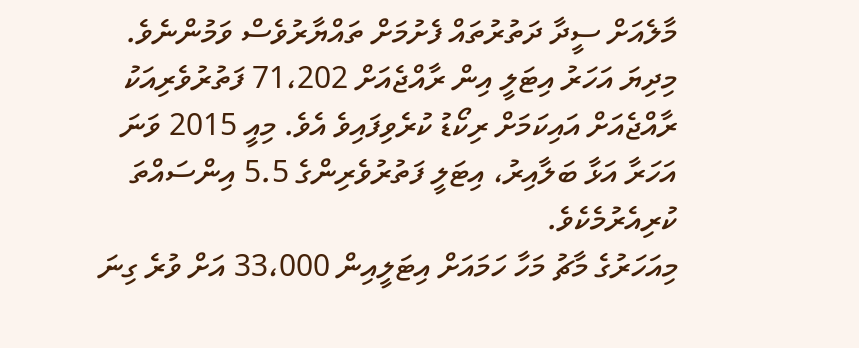މާލެއަށް ސީދާ ދަތުރުތައް ފެށުމަށް ތައްޔާރުވެސް ވަމުންނެވެ.
މިދިޔަ އަހަރު އިޓަލީ އިން ރާއްޖެއަށް 71،202 ފަތުރުވެރިއަކު ރާއްޖެއަށް އައިކަމަށް ރިކޯޑު ކުރެވިފައިވެ އެވެ. މިއީ 2015 ވަނަ އަހަރާ އަޅާ ބަލާއިރު، އިޓަލީ ފަތުރުވެރިންގެ 5.5 އިންސައްތަ ކުރިއެރުމެކެވެ.
މިއަހަރުގެ މާޗު މަހާ ހަމައަށް އިޓަލީއިން 33،000 އަށް ވުރެ ގިނަ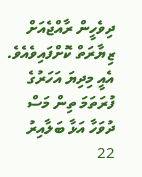ދިވެހީން ރާއްޖެއަށް ޒިޔާރަތް ކޮށްފައިވެއެވެ. އެއީ މިދިޔަ އަހަރުގެ ފުރަތަމަ ތިން މަސް ދުވަހާ އަޅާ ބަލާއިރު 22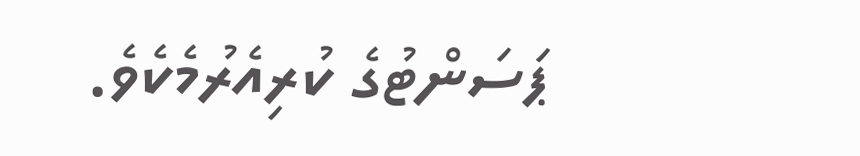ޕަސަންޓުގެ ކުރިއެރުމެކެވެ.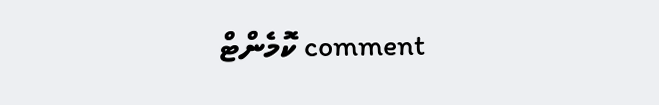comment ކޮމެންޓް